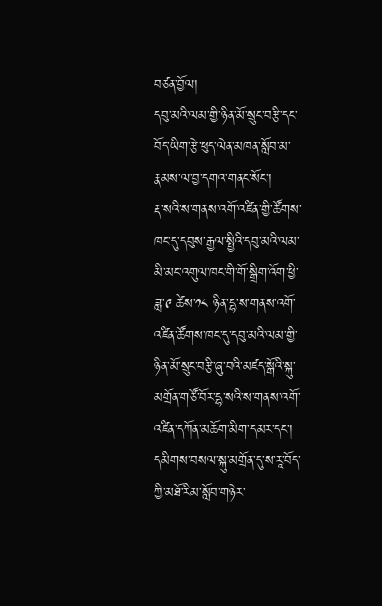བཙན་བྱོལ།
དབུ་མའི་ལམ་གྱི་ཉིན་མོ་སྲུང་བརྩི་དང་བོད་ཡིག་རྩེ་ཕུད་ལེན་མཁན་སློབ་མ་རྣམས་ལ་བྱ་དགའ་གནང་སོང་།
རྡ་སའི་ས་གནས་འགོ་འཛིན་གྱི་ཚོགས་ཁང་དུ་དབུས་རྒྱལ་སྤྱིའི་དབུ་མའི་ལམ་མི་མང་འགུལ་ཁང་གི་གོ་སྒྲིག་འོག་ཕྱི་ཟླ་༩ ཚེས་༡༨ ཉིན་དྷ་ས་གནས་འགོ་འཛིན་ཚོགས་ཁང་དུ་དབུ་མའི་ལམ་གྱི་ཉིན་མོ་སྲུང་བརྩི་ཞུ་བའི་མཛད་སྒོའི་སྐུ་མགྲོན་གཙོ་བོར་དྷ་སའི་ས་གནས་འགོ་འཛིན་དཀོན་མཆོག་མིག་དམར་དང་། དམིགས་བསལ་སྐུ་མགྲོན་དུ་ས་རཱ་བོད་ཀྱི་མཐོ་རིམ་སློབ་གཉེར་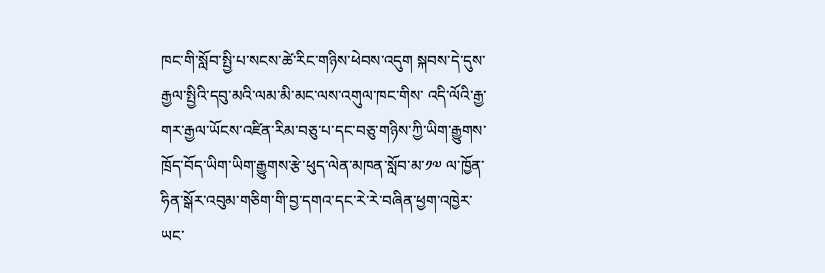ཁང་གི་སློབ་སྤྱི་པ་སངས་ཚེ་རིང་གཉིས་ཕེབས་འདུག སྐབས་དེ་དུས་རྒྱལ་སྤྱིའི་དབུ་མའི་ལམ་མི་མང་ལས་འགུལ་ཁང་གིས་ འདི་ལོའི་རྒྱ་གར་རྒྱལ་ཡོངས་འཛིན་རིམ་བཅུ་པ་དང་བཅུ་གཉིས་ཀྱི་ཡིག་རྒྱུགས་ཁྲོད་བོད་ཡིག་ཡིག་རྒྱུགས་རྩེ་ཕུད་ལེན་མཁན་སློབ་མ་༡༧ ལ་ཁྱོན་ཧིན་སྒོར་འབུམ་གཅིག་གི་བྱ་དགའ་དང་རེ་རེ་བཞིན་ཕྱག་འཁྱེར་ཡང་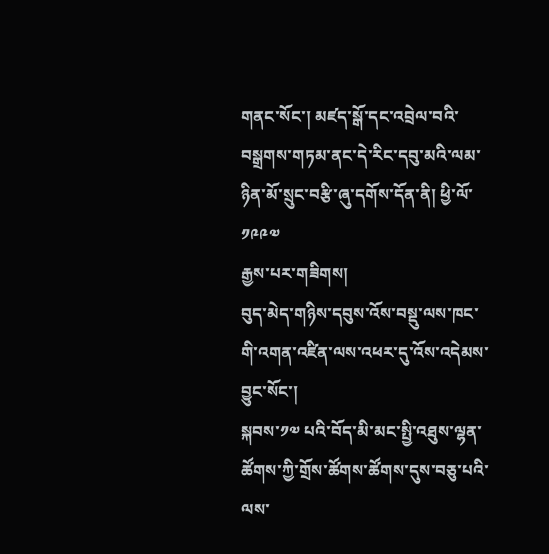གནང་སོང་། མཛད་སྒོ་དང་འབྲེལ་བའི་བསྒྲགས་གཏམ་ནང་དེ་རིང་དབུ་མའི་ལམ་ཉིན་མོ་སྲུང་བརྩི་ཞུ་དགོས་དོན་ནི། ཕྱི་ལོ་༡༩༩༧
རྒྱས་པར་གཟིགས།
བུད་མེད་གཉིས་དབུས་འོས་བསྡུ་ལས་ཁང་གི་འགན་འཛིན་ལས་འཕར་དུ་འོས་འདེམས་བྱུང་སོང་།
སྐབས་༡༧ པའི་བོད་མི་མང་སྤྱི་འཐུས་ལྷན་ཚོགས་ཀྱི་གྲོས་ཚོགས་ཚོགས་དུས་བཅུ་པའི་ལས་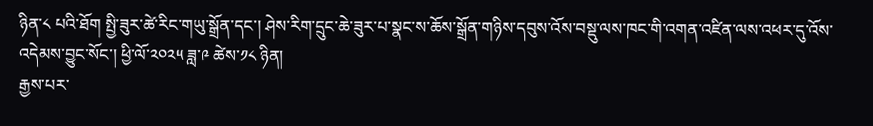ཉིན་༨ པའི་ཐོག སྤྱི་ཟུར་ཚེ་རིང་གཡུ་སྒྲོན་དང་། ཤེས་རིག་དྲུང་ཆེ་ཟུར་པ་སྣང་ས་ཆོས་སྒྲོན་གཉིས་དབུས་འོས་བསྡུ་ལས་ཁང་གི་འགན་འཛིན་ལས་འཕར་དུ་འོས་འདེམས་བྱུང་སོང་། ཕྱི་ལོ་༢༠༢༥ ཟླ་༩ ཚེས་༡༨ ཉིན།
རྒྱས་པར་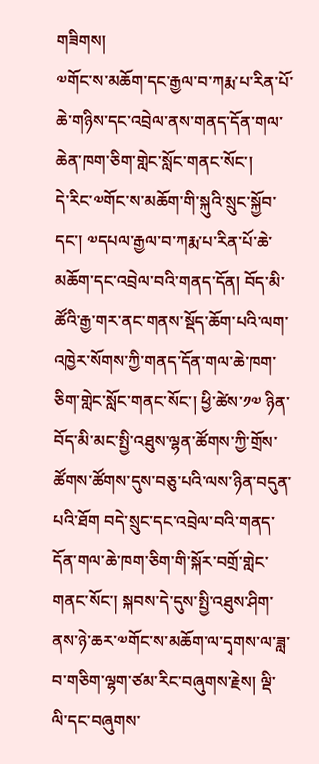གཟིགས།
༧གོང་ས་མཆོག་དང་རྒྱལ་བ་ཀརྨ་པ་རིན་པོ་ཆེ་གཉིས་དང་འབྲེལ་ནས་གནད་དོན་གལ་ཆེན་ཁག་ཅིག་གླེང་སློང་གནང་སོང་།
དེ་རིང་༧གོང་ས་མཆོག་གི་སྐུའི་སྲུང་སྐྱོབ་དང་། ༧དཔལ་རྒྱལ་བ་ཀརྨ་པ་རིན་པོ་ཆེ་མཆོག་དང་འབྲེལ་བའི་གནད་དོན། བོད་མི་ཚོའི་རྒྱ་གར་ནང་གནས་སྡོད་ཆོག་པའི་ལག་འཁྱེར་སོགས་ཀྱི་གནད་དོན་གལ་ཆེ་ཁག་ཅིག་གླེང་སློང་གནང་སོང་། ཕྱི་ཚེས་༡༧ ཉིན་བོད་མི་མང་སྤྱི་འཐུས་ལྷན་ཚོགས་ཀྱི་གྲོས་ཚོགས་ཚོགས་དུས་བཅུ་པའི་ལས་ཉིན་བདུན་པའི་ཐོག བདེ་སྲུང་དང་འབྲེལ་བའི་གནད་དོན་གལ་ཆེ་ཁག་ཅིག་གི་སྐོར་བགྲོ་གླེང་གནང་སོང་། སྐབས་དེ་དུས་སྤྱི་འཐུས་ཤིག་ནས་ཉེ་ཆར་༧གོང་ས་མཆོག་ལ་དྭགས་ལ་ཟླ་བ་གཅིག་ལྷག་ཙམ་རིང་བཞུགས་རྗེས། ལྡི་ལི་དང་བཞུགས་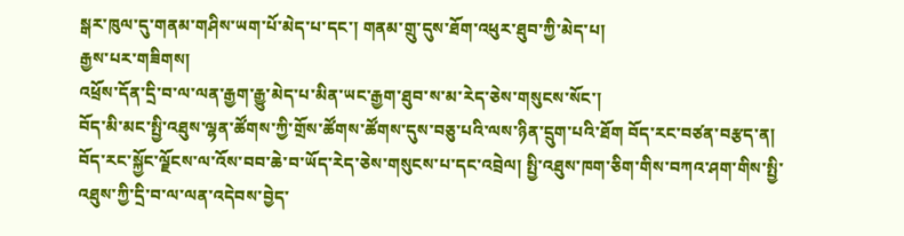སྒར་ཁུལ་དུ་གནམ་གཤིས་ཡག་པོ་མེད་པ་དང་། གནམ་གྲུ་དུས་ཐོག་འཕུར་ཐུབ་ཀྱི་མེད་པ།
རྒྱས་པར་གཟིགས།
འཕྲོས་དོན་དྲི་བ་ལ་ལན་རྒྱག་རྒྱུ་མེད་པ་མིན་ཡང་རྒྱག་ཐུབ་ས་མ་རེད་ཅེས་གསུངས་སོང་།
བོད་མི་མང་སྤྱི་འཐུས་ལྷན་ཚོགས་ཀྱི་གྲོས་ཚོགས་ཚོགས་དུས་བཅུ་པའི་ལས་ཉིན་དྲུག་པའི་ཐོག བོད་རང་བཙན་བརྩད་ན། བོད་རང་སྐྱོང་ལྗོངས་ལ་འོས་བབ་ཆེ་བ་ཡོད་རེད་ཅེས་གསུངས་པ་དང་འབྲེལ། སྤྱི་འཐུས་ཁག་ཅིག་གིས་བཀའ་ཤག་གིས་སྤྱི་འཐུས་ཀྱི་དྲི་བ་ལ་ལན་འདེབས་བྱེད་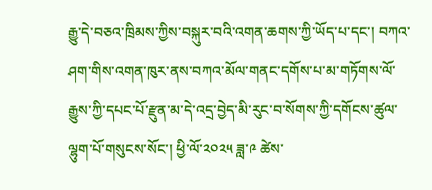རྒྱུ་དེ་བཅའ་ཁྲིམས་ཀྱིས་བསྐུར་བའི་འགན་ཆགས་ཀྱི་ཡོད་པ་དང་། བཀའ་ཤག་གིས་འགན་ཁུར་ནས་བཀའ་མོལ་གནང་དགོས་པ་མ་གཏོགས་ལོ་རྒྱུས་ཀྱི་དཔང་པོ་རྫུན་མ་དེ་འདྲ་བྱེད་མི་རུང་བ་སོགས་ཀྱི་དགོངས་ཚུལ་ལྷུག་པོ་གསུངས་སོང་། ཕྱི་ལོ་༢༠༢༥ ཟླ་༩ ཚེས་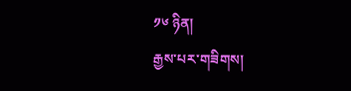༡༦ ཉིན།
རྒྱས་པར་གཟིགས།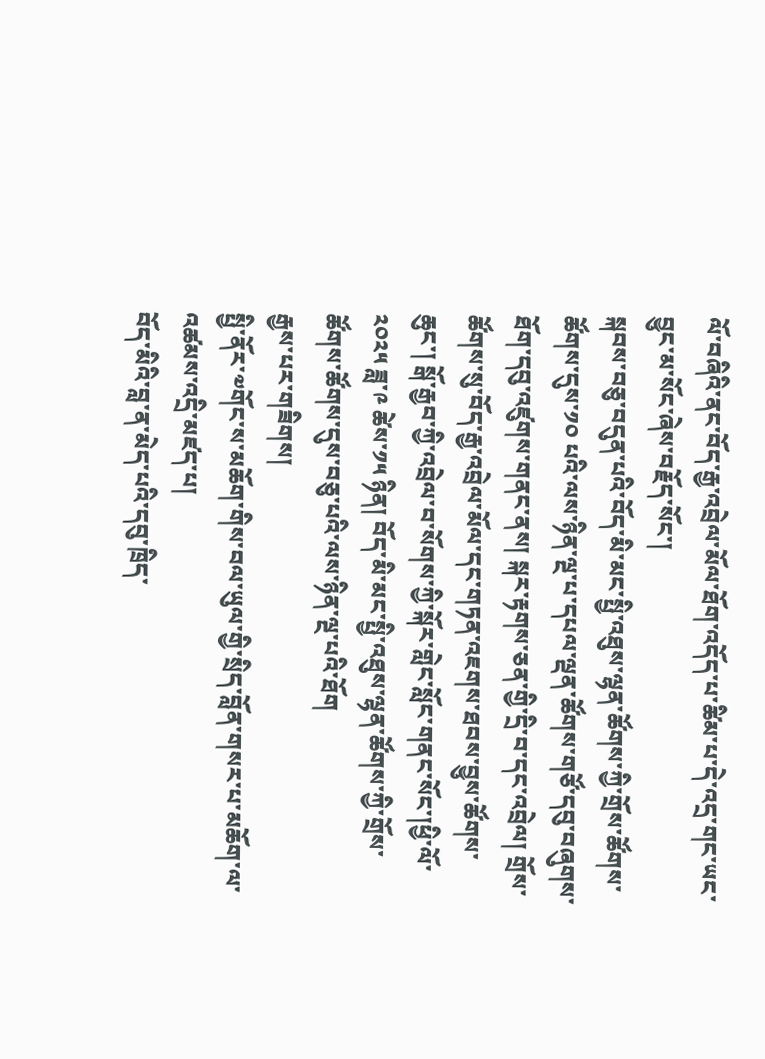ལོ་བཞིའི་ནང་བོད་རྒྱ་འབྲེལ་མོལ་ཐོག་འདོད་པ་ཚིམ་པ་དེ་འདྲ་གང་ཡང་བྱུང་མ་སོང་ཞེས་བརྗོད་སོང་།
སྐབས་བཅུ་བདུན་པའི་བོད་མི་མང་སྤྱི་འཐུས་ལྷན་ཚོགས་ཀྱི་གྲོས་ཚོགས་ཚོགས་དུས་༡༠ པའི་ལས་ཉིན་ལྔ་པ་དཔལ་ལྡན་ཚོགས་གཙོ་དབུ་བཞུགས་ཐོག་དབུ་འཛུགས་གནང་ནས། སྐར་རྟགས་ཅན་གྱི་དྲི་བ་དང་འབྲེལ། གྲོས་ཚོགས་སུ་བོད་རྒྱ་འབྲེལ་མོལ་དང་གཏན་འཇགས་ཐབས་བྱུས་ཚོགས་ཆུང་། སྒོ་རྒྱབ་ཀྱི་འབྲེལ་བ་སོགས་ཀྱི་སྐོར་གླེང་སློང་གནང་སོང་།ཕྱི་ལོ་༢༠༢༥ ཟླ་༩ ཚེས་༡༥ ཉིན། བོད་མི་མང་སྤྱི་འཐུས་ལྷན་ཚོགས་ཀྱི་གྲོས་ཚོགས་ཚོགས་དུས་བཅུ་པའི་ལས་ཉིན་ལྔ་པའི་ཐོག
རྒྱས་པར་གཟིགས།
སྤྱི་ནོར་༧གོང་ས་མཆོག་གིས་བལ་ཡུལ་གྱི་སྲིད་བློན་གསར་པ་མཆོག་ལ་འཚམས་འདྲི་མཛད་པ།
བོད་མིའི་བླ་ན་མེད་པའི་དབུ་ཁྲིད་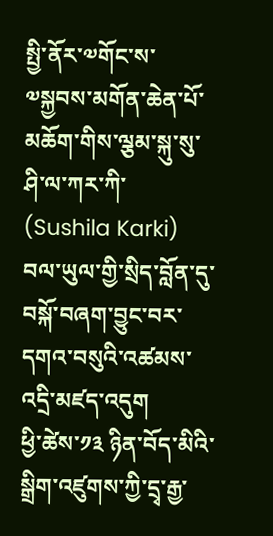སྤྱི་ནོར་༧གོང་ས་༧སྐྱབས་མགོན་ཆེན་པོ་མཆོག་གིས་ལྕམ་སྐུ་སུ་ཤི་ལ་ཀར་ཀི་ (Sushila Karki) བལ་ཡུལ་གྱི་སྲིད་བློན་དུ་བསྐོ་བཞག་བྱུང་བར་དགའ་བསུའི་འཚམས་འདྲི་མཛད་འདུག
ཕྱི་ཚེས་༡༣ ཉིན་བོད་མིའི་སྒྲིག་འཛུགས་ཀྱི་དྲྭ་རྒྱ་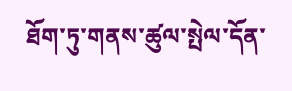ཐོག་ཏུ་གནས་ཚུལ་སྤེལ་དོན་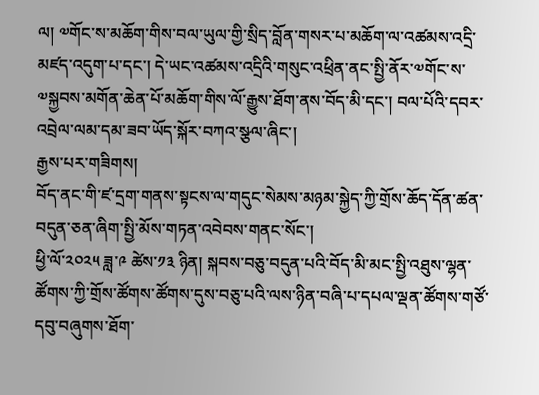ལ། ༧གོང་ས་མཆོག་གིས་བལ་ཡུལ་གྱི་སྲིད་བློན་གསར་པ་མཆོག་ལ་འཚམས་འདྲི་མཛད་འདུག་པ་དང་། དེ་ཡང་འཚམས་འདྲིའི་གསུང་འཕྲིན་ནང་སྤྱི་ནོར་༧གོང་ས་༧སྐྱབས་མགོན་ཆེན་པོ་མཆོག་གིས་ལོ་རྒྱུས་ཐོག་ནས་བོད་མི་དང་། བལ་པོའི་དབར་འབྲེལ་ལམ་དམ་ཟབ་ཡོད་སྐོར་བཀའ་སྩལ་ཞིང་།
རྒྱས་པར་གཟིགས།
བོད་ནང་གི་ཛ་དྲག་གནས་སྟངས་ལ་གདུང་སེམས་མཉམ་སྐྱེད་ཀྱི་གྲོས་ཆོད་དོན་ཚན་བདུན་ཅན་ཞིག་སྤྱི་མོས་གཏན་འབེབས་གནང་སོང་།
ཕྱི་ལོ་༢༠༢༥ ཟླ་༩ ཚེས་༡༣ ཉིན། སྐབས་བཅུ་བདུན་པའི་བོད་མི་མང་སྤྱི་འཐུས་ལྷན་ཚོགས་ཀྱི་གྲོས་ཚོགས་ཚོགས་དུས་བཅུ་པའི་ལས་ཉིན་བཞི་པ་དཔལ་ལྡན་ཚོགས་གཙོ་དབུ་བཞུགས་ཐོག་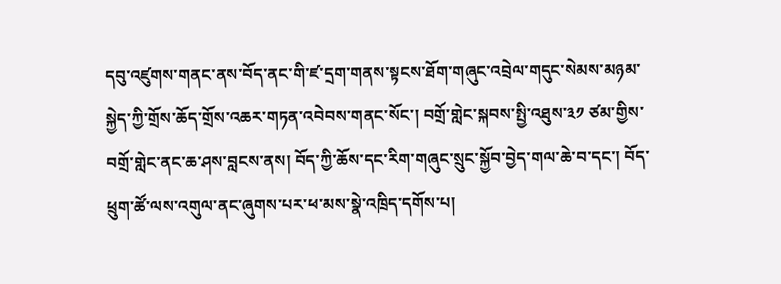དབུ་འཛུགས་གནང་ནས་བོད་ནང་གི་ཛ་དྲག་གནས་སྟངས་ཐོག་གཞུང་འབྲེལ་གདུང་སེམས་མཉམ་སྐྱེད་ཀྱི་གྲོས་ཆོད་གྲོས་འཆར་གཏན་འབེབས་གནང་སོང་། བགྲོ་གླེང་སྐབས་སྤྱི་འཐུས་༣༡ ཙམ་གྱིས་བགྲོ་གླེང་ནང་ཆ་ཤས་བླངས་ནས། བོད་ཀྱི་ཆོས་དང་རིག་གཞུང་སྲུང་སྐྱོབ་བྱེད་གལ་ཆེ་བ་དང་། བོད་ཕྲུག་ཚོ་ལས་འགུལ་ནང་ཞུགས་པར་ཕ་མས་སྣེ་འཁྲིད་དགོས་པ།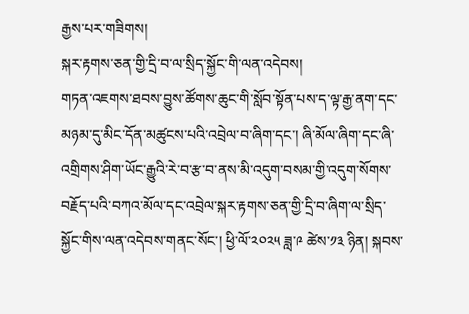རྒྱས་པར་གཟིགས།
སྐར་རྟགས་ཅན་གྱི་དྲི་བ་ལ་སྲིད་སྐྱོང་གི་ལན་འདེབས།
གཏན་འཇགས་ཐབས་བྱུས་ཚོགས་ཆུང་གི་སློབ་སྟོན་པས་ད་ལྟ་རྒྱ་ནག་དང་མཉམ་དུ་མིང་དོན་མཚུངས་པའི་འབྲེལ་བ་ཞིག་དང་། ཞི་མོལ་ཞིག་དང་ཞི་འགྲིགས་ཤིག་ཡོང་རྒྱུའི་རེ་བ་རྩ་བ་ནས་མི་འདུག་བསམ་གྱི་འདུག་སོགས་བརྗོད་པའི་བཀའ་མོལ་དང་འབྲེལ་སྐར་རྟགས་ཅན་གྱི་དྲི་བ་ཞིག་ལ་སྲིད་སྐྱོང་གིས་ལན་འདེབས་གནང་སོང་། ཕྱི་ལོ་༢༠༢༥ ཟླ་༩ ཚེས་༡༣ ཉིན། སྐབས་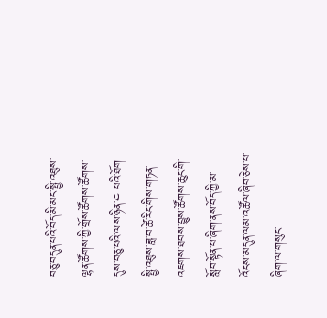བཅུ་བདུན་པའི་བོད་མི་མང་སྤྱི་འཐུས་ལྷན་ཚོགས་ཀྱི་གྲོས་ཚོགས་ཚོགས་དུས་བཅུ་པའི་ལས་ཉིན་༤ པའི་ཐོག སྤྱི་འཐུས་ཟླ་བ་ཚེ་རིང་གིས་གཏན་འཇགས་ཐབས་བྱུས་ཚོགས་ཆུང་གི་སློབ་སྟོན་པ་ཞིག་ནས་བོད་ཀྱི་མ་འོངས་མདུན་ལམ་འཚོལ་ཞིབ་ཅེས་པ་ཞིག་ལ་གསུང་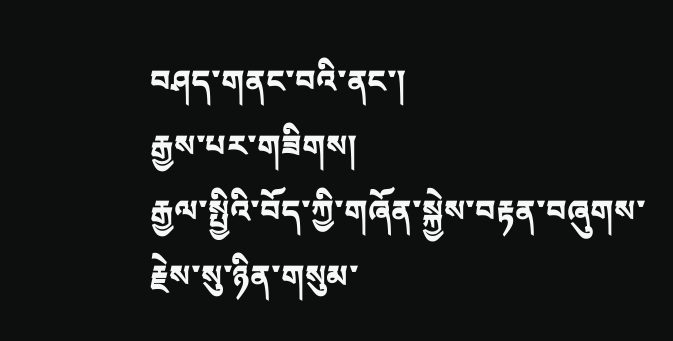བཤད་གནང་བའི་ནང་།
རྒྱས་པར་གཟིགས།
རྒྱལ་སྤྱིའི་བོད་ཀྱི་གཞོན་སྐྱེས་བརྟན་བཞུགས་རྗེས་སུ་ཉིན་གསུམ་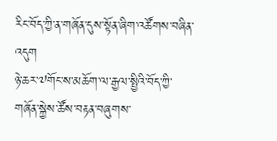རིང་བོད་ཀྱི་ན་གཞོན་དུས་སྟོན་ཞིག་འཚོགས་བཞིན་འདུག
ཉེ་ཆར་༧གོང་ས་མཆོག་ལ་རྒྱལ་སྤྱིའི་བོད་ཀྱི་གཞོན་སྐྱེས་ཚོས་བརྟན་བཞུགས་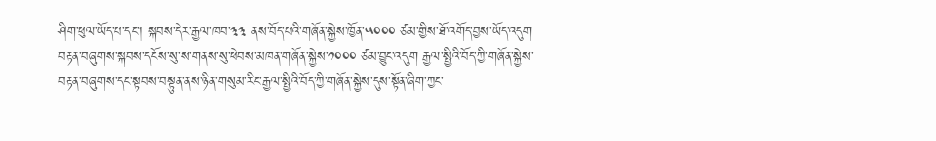ཤིག་ཕུལ་ཡོད་པ་དང་། སྐབས་དེར་རྒྱལ་ཁབ་༣༣ ནས་བོད་པའི་གཞོན་སྐྱེས་ཁྱོན་༥༠༠༠ ཙམ་གྱིས་ཐོ་འགོད་བྱས་ཡོད་འདུག བརྟན་བཞུགས་སྐབས་དངོས་སུ་ས་གནས་སུ་ཕེབས་མཁན་གཞོན་སྐྱེས་༡༠༠༠ ཙམ་བྱུང་འདུག རྒྱལ་སྤྱིའི་བོད་ཀྱི་གཞོན་སྐྱེས་བརྟན་བཞུགས་དང་སྟབས་བསྟུན་ནས་ཉིན་གསུམ་རིང་རྒྱལ་སྤྱིའི་བོད་ཀྱི་གཞོན་སྐྱེས་དུས་སྟོན་ཞིག་ཀྱང་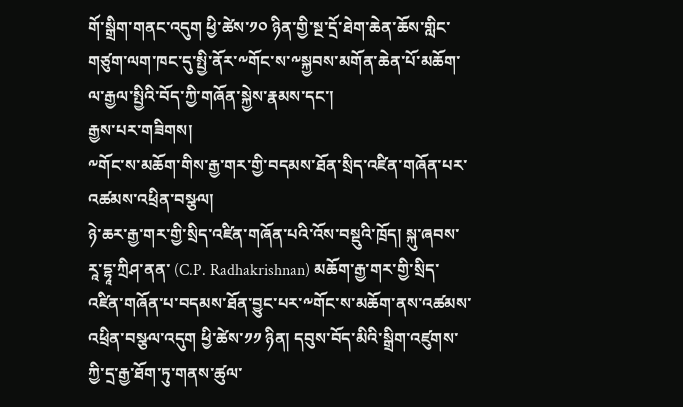གོ་སྒྲིག་གནང་འདུག ཕྱི་ཚེས་༡༠ ཉིན་གྱི་སྔ་དྲོ་ཐེག་ཆེན་ཆོས་གླིང་གཙུག་ལག་ཁང་དུ་སྤྱི་ནོར་༸གོང་ས་༸སྐྱབས་མགོན་ཆེན་པོ་མཆོག་ལ་རྒྱལ་སྤྱིའི་བོད་ཀྱི་གཞོན་སྐྱེས་རྣམས་དང་།
རྒྱས་པར་གཟིགས།
༸གོང་ས་མཆོག་གིས་རྒྱ་གར་གྱི་བདམས་ཐོན་སྲིད་འཛིན་གཞོན་པར་འཚམས་འཕྲིན་བསྩལ།
ཉེ་ཆར་རྒྱ་གར་གྱི་སྲིད་འཛིན་གཞོན་པའི་འོས་བསྡུའི་ཁྲོད། སྐུ་ཞབས་རཱ་དྷཱ་ཀྲིཤ་ནན་ (C.P. Radhakrishnan) མཆོག་རྒྱ་གར་གྱི་སྲིད་འཛིན་གཞོན་པ་བདམས་ཐོན་བྱུང་པར་༸གོང་ས་མཆོག་ནས་འཚམས་འཕྲིན་བསྩལ་འདུག ཕྱི་ཚེས་༡༡ ཉིན། དབུས་བོད་མིའི་སྒྲིག་འཛུགས་ཀྱི་དྲ་རྒྱ་ཐོག་ཏུ་གནས་ཚུལ་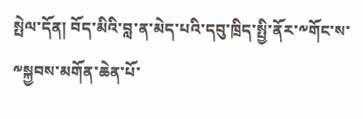སྤེལ་དོན། བོད་མིའི་བླ་ན་མེད་པའི་དབུ་ཁྲིད་སྤྱི་ནོར་༸གོང་ས་༸སྐྱབས་མགོན་ཆེན་པོ་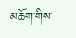མཆོག་གིས་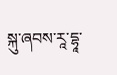སྐུ་ཞབས་རཱ་དྷཱ་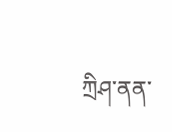ཀྲིཤ་ནན་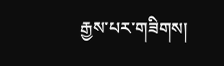རྒྱས་པར་གཟིགས།